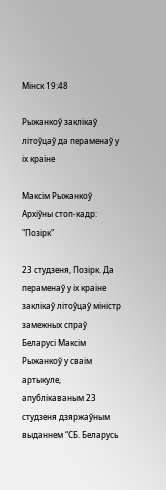Мінск 19:48

Рыжанкоў заклікаў літоўцаў да пераменаў у іх краіне

Максім Рыжанкоў
Архіўны стоп-кадр: "Позірк"

23 студзеня, Позірк. Да пераменаў у іх краіне заклікаў літоўцаў міністр замежных спраў Беларусі Максім Рыжанкоў у сваім артыкуле, апублікаваным 23 студзеня дзяржаўным выданнем “СБ. Беларусь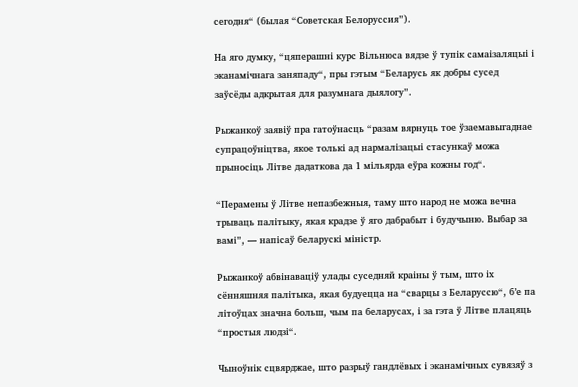сегодня“ (былая “Советская Белоруссия”).

На яго думку, “цяперашні курс Вільнюса вядзе ў тупік самаізаляцыі і эканамічнага заняпаду“, пры гэтым “Беларусь як добры сусед заўсёды адкрытая для разумнага дыялогу”.

Рыжанкоў заявіў пра гатоўнасць “разам вярнуць тое ўзаемавыгаднае супрацоўніцтва, якое толькі ад нармалізацыі стасункаў можа прыносіць Літве дадаткова да 1 мільярда еўра кожны год“.

“Перамены ў Літве непазбежныя, таму што народ не можа вечна трываць палітыку, якая крадзе ў яго дабрабыт і будучыню. Выбар за вамі”, — напісаў беларускі міністр.

Рыжанкоў абвінаваціў улады суседняй краіны ў тым, што іх сённяшняя палітыка, якая будуецца на “сварцы з Беларуссю“, б’е па літоўцах значна больш, чым па беларусах, і за гэта ў Літве плацяць “простыя людзі“.

Чыноўнік сцвярджае, што разрыў гандлёвых і эканамічных сувязяў з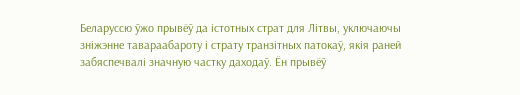Беларуссю ўжо прывёў да істотных страт для Літвы, уключаючы зніжэнне тавараабароту і страту транзітных патокаў, якія раней забяспечвалі значную частку даходаў. Ён прывёў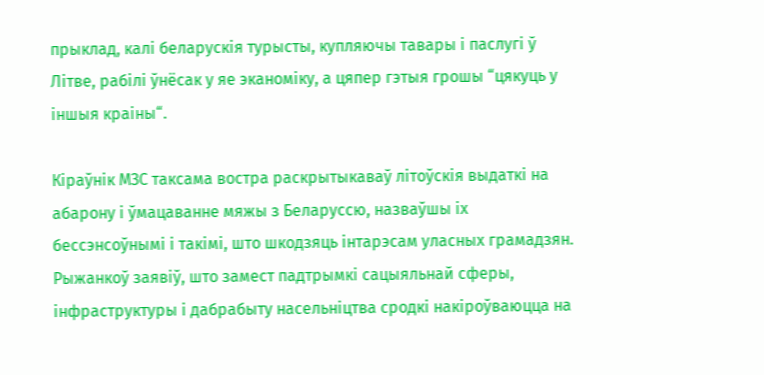прыклад, калі беларускія турысты, купляючы тавары і паслугі ў Літве, рабілі ўнёсак у яе эканоміку, а цяпер гэтыя грошы “цякуць у іншыя краіны“.

Кіраўнік МЗС таксама востра раскрытыкаваў літоўскія выдаткі на абарону і ўмацаванне мяжы з Беларуссю, назваўшы іх бессэнсоўнымі і такімі, што шкодзяць інтарэсам уласных грамадзян. Рыжанкоў заявіў, што замест падтрымкі сацыяльнай сферы, інфраструктуры і дабрабыту насельніцтва сродкі накіроўваюцца на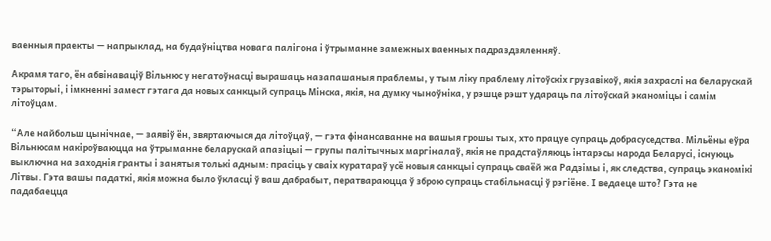ваенныя праекты — напрыклад, на будаўніцтва новага палігона і ўтрыманне замежных ваенных падраздзяленняў.

Акрамя таго, ён абвінаваціў Вільнюс у негатоўнасці вырашаць назапашаныя праблемы, у тым ліку праблему літоўскіх грузавікоў, якія захраслі на беларускай тэрыторыі, і імкненні замест гэтага да новых санкцый супраць Мінска, якія, на думку чыноўніка, у рэшце рэшт удараць па літоўскай эканоміцы і самім літоўцам.

“Але найбольш цынічнае, — заявіў ён, звяртаючыся да літоўцаў, — гэта фінансаванне на вашыя грошы тых, хто працуе супраць добрасуседства. Мільёны еўра Вільнюсам накіроўваюцца на ўтрыманне беларускай апазіцыі — групы палітычных маргіналаў, якія не прадстаўляюць інтарэсы народа Беларусі, існуюць выключна на заходнія гранты і занятыя толькі адным: прасіць у сваіх куратараў усё новыя санкцыі супраць сваёй жа Радзімы і, як следства, супраць эканомікі Літвы. Гэта вашы падаткі, якія можна было ўкласці ў ваш дабрабыт, ператвараюцца ў зброю супраць стабільнасці ў рэгіёне. І ведаеце што? Гэта не падабаецца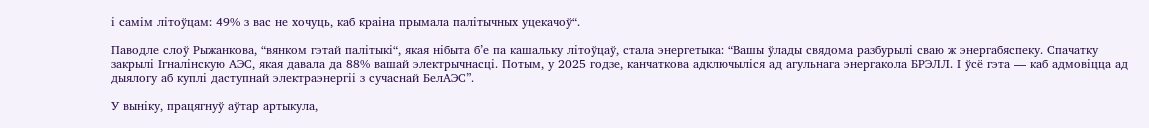і самім літоўцам: 49% з вас не хочуць, каб краіна прымала палітычных уцекачоў“.

Паводле слоў Рыжанкова, “вянком гэтай палітыкі“, якая нібыта б’е па кашальку літоўцаў, стала энергетыка: “Вашы ўлады свядома разбурылі сваю ж энергабяспеку. Спачатку закрылі Ігналінскую АЭС, якая давала да 88% вашай электрычнасці. Потым, у 2025 годзе, канчаткова адключыліся ад агульнага энергакола БРЭЛЛ. І ўсё гэта — каб адмовіцца ад дыялогу аб куплі даступнай электраэнергіі з сучаснай БелАЭС”.

У выніку, працягнуў аўтар артыкула,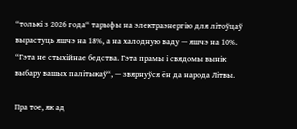“толькі з 2026 года“ тарыфы на электраэнергію для літоўцаў вырастуць яшчэ на 18%, а на халодную ваду — яшчэ на 10%. “Гэта не стыхійнае бедства. Гэта прамы і свядомы вынік выбару вашых палітыкаў“, — звярнуўся ён да народа Літвы.

Пра тое, як ад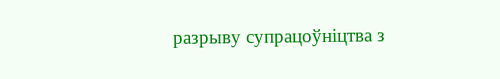разрыву супрацоўніцтва з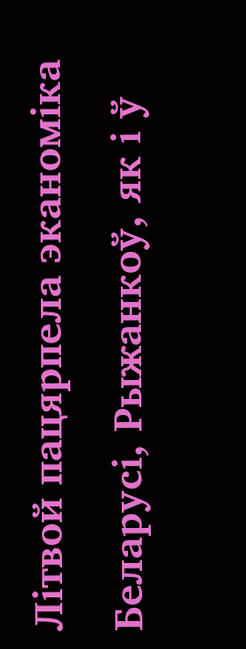Літвой пацярпела эканоміка Беларусі, Рыжанкоў, як і ў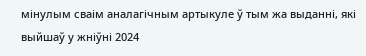мінулым сваім аналагічным артыкуле ў тым жа выданні, які выйшаў у жніўні 2024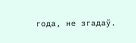года, не згадаў.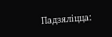Падзяліцца: